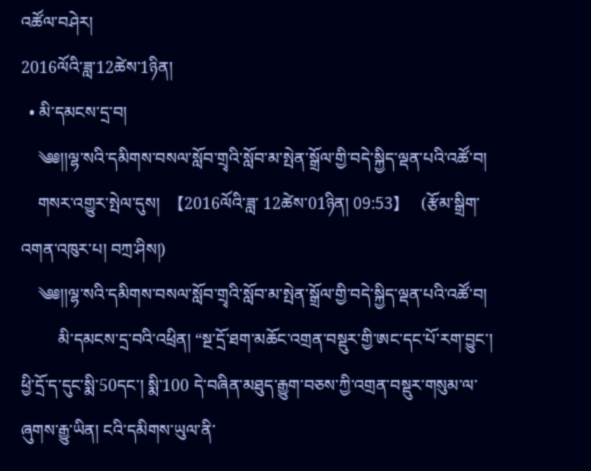འཚོལ་བཤེར།
2016ལོའི་ཟླ་12ཚེས་1ཉིན།
  • མི་དམངས་དྲ་བ།
    ༄༅།།ལྷ་སའི་དམིགས་བསལ་སློབ་གྲྭའི་སློབ་མ་སྤེན་སྒྲོལ་གྱི་བདེ་སྐྱིད་ལྡན་པའི་འཚོ་བ།
    གསར་འགྱུར་སྤེལ་དུས།  【2016ལོའི་ཟླ་ 12ཚེས་01ཉིན། 09:53】   (རྩོམ་སྒྲིག་འགན་འཁུར་པ། བཀྲ་ཤིས།)
    ༄༅།།ལྷ་སའི་དམིགས་བསལ་སློབ་གྲྭའི་སློབ་མ་སྤེན་སྒྲོལ་གྱི་བདེ་སྐྱིད་ལྡན་པའི་འཚོ་བ།
         མི་དམངས་དྲ་བའི་འཕྲིན། “སྔ་དྲོ་ཐག་མཆོང་འགྲན་བསྡུར་གྱི་ཨང་དང་པོ་རག་བྱུང་། ཕྱི་དྲོ་ད་དུང་སྨི་50དང་། སྨི་100 དེ་བཞིན་མཐུད་རྒྱུག་བཅས་ཀྱི་འགྲན་བསྡུར་གསུམ་ལ་ཞུགས་རྒྱུ་ཡིན། ངའི་དམིགས་ཡུལ་ནི་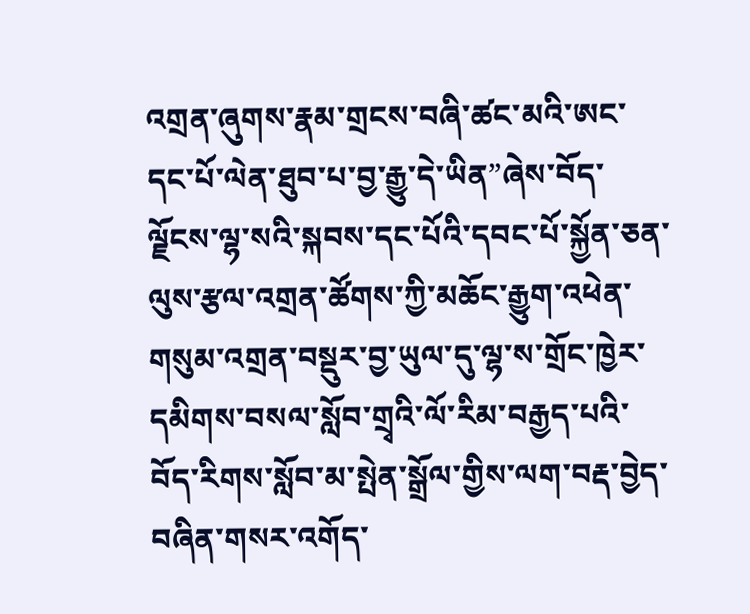འགྲན་ཞུགས་རྣམ་གྲངས་བཞི་ཚང་མའི་ཨང་དང་པོ་ལེན་ཐུབ་པ་བྱ་རྒྱུ་དེ་ཡིན”ཞེས་བོད་ལྗོངས་ལྷ་སའི་སྐབས་དང་པོའི་དབང་པོ་སྐྱོན་ཅན་ལུས་རྩལ་འགྲན་ཚོགས་ཀྱི་མཆོང་རྒྱུག་འཕེན་གསུམ་འགྲན་བསྡུར་བྱ་ཡུལ་དུ་ལྷ་ས་གྲོང་ཁྱེར་དམིགས་བསལ་སློབ་གྲྭའི་ལོ་རིམ་བརྒྱད་པའི་བོད་རིགས་སློབ་མ་སྤེན་སྒྲོལ་གྱིས་ལག་བརྡ་བྱེད་བཞིན་གསར་འགོད་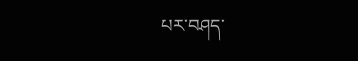པར་བཤད་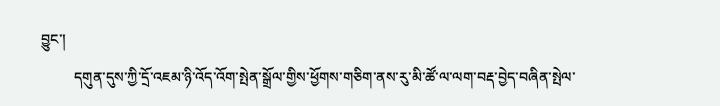བྱུང་།
         དགུན་དུས་ཀྱི་དྲོ་འཇམ་ཉི་འོད་འོག་སྤེན་སྒྲོལ་གྱིས་ཕྱོགས་གཅིག་ནས་རུ་མི་ཚོ་ལ་ལག་བརྡ་བྱེད་བཞིན་སྤེལ་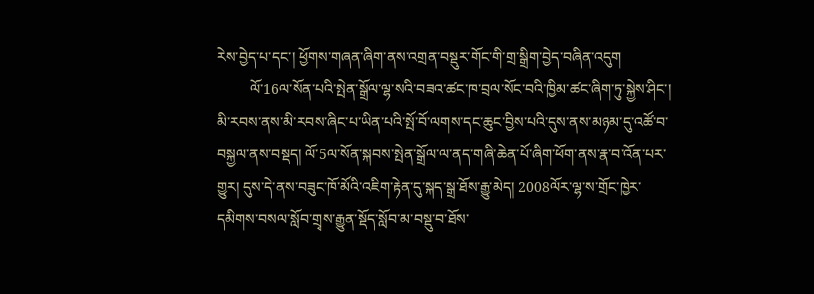རེས་བྱེད་པ་དང་། ཕྱོགས་གཞན་ཞིག་ནས་འགྲན་བསྡུར་གོང་གི་གྲ་སྒྲིག་བྱེད་བཞིན་འདུག
         ལོ་16ལ་སོན་པའི་སྤེན་སྒྲོལ་ལྷ་སའི་བཟའ་ཚང་ཁ་བྲལ་སོང་བའི་ཁྱིམ་ཚང་ཞིག་ཏུ་སྐྱེས་ཤིང་། མི་རབས་ནས་མི་རབས་ཞིང་པ་ཡིན་པའི་སྤོ་བོ་ལགས་དང་ཆུང་བྱིས་པའི་དུས་ནས་མཉམ་དུ་འཚོ་བ་བསྐྱལ་ནས་བསྡད། ལོ་5ལ་སོན་སྐབས་སྤེན་སྒྲོལ་ལ་ནད་གཞི་ཆེན་པོ་ཞིག་ཕོག་ནས་རྣ་བ་འོན་པར་གྱུར། དུས་དེ་ནས་བཟུང་ཁོ་མོའི་འཇིག་རྟེན་དུ་སྐད་སྒྲ་ཐོས་རྒྱུ་མེད། 2008ལོར་ལྷ་ས་གྲོང་ཁྱེར་དམིགས་བསལ་སློབ་གྲྭས་རྒྱུན་སྡོད་སློབ་མ་བསྡུ་བ་ཐོས་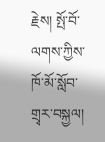རྗེས། སྤོ་བོ་ལགས་ཀྱིས་ཁོ་མོ་སློབ་གྲྭར་བསྐྱལ།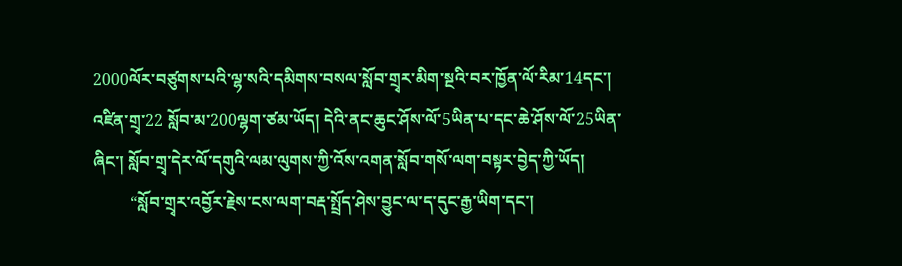2000ལོར་བཙུགས་པའི་ལྷ་སའི་དམིགས་བསལ་སློབ་གྲྭར་མིག་སྔའི་བར་ཁྱོན་ལོ་རིམ་14དང་། འཛིན་གྲྭ་22 སློབ་མ་200ལྷག་ཙམ་ཡོད། དེའི་ནང་ཆུང་ཤོས་ལོ་5ཡིན་པ་དང་ཆེ་ཤོས་ལོ་25ཡིན་ཞིང་། སློབ་གྲྭ་དེར་ལོ་དགུའི་ལམ་ལུགས་ཀྱི་འོས་འགན་སློབ་གསོ་ལག་བསྟར་བྱེད་ཀྱི་ཡོད།
         “སློབ་གྲྭར་འབྱོར་རྗེས་ངས་ལག་བརྡ་སྤྲོད་ཤེས་བྱུང་ལ་ད་དུང་རྒྱ་ཡིག་དང་།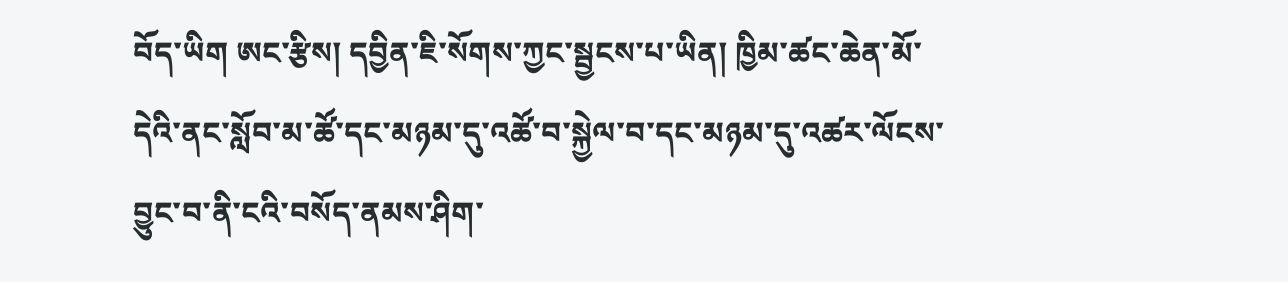བོད་ཡིག ཨང་རྩིས། དབྱིན་ཇི་སོགས་ཀྱང་སྦྱངས་པ་ཡིན། ཁྱིམ་ཚང་ཆེན་མོ་དེའི་ནང་སློབ་མ་ཚོ་དང་མཉམ་དུ་འཚོ་བ་སྐྱེལ་བ་དང་མཉམ་དུ་འཚར་ལོངས་བྱུང་བ་ནི་ངའི་བསོད་ནམས་ཤིག་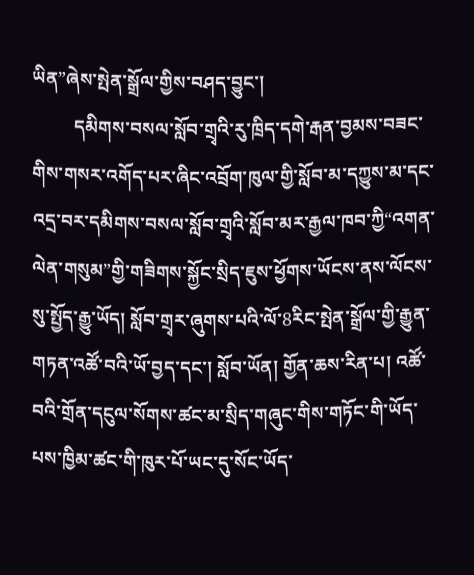ཡིན”ཞེས་སྤེན་སྒྲོལ་གྱིས་བཤད་བྱུང་།
         དམིགས་བསལ་སློབ་གྲྭའི་རུ་ཁྲིད་དགེ་རྒན་བྱམས་བཟང་གིས་གསར་འགོད་པར་ཞིང་འབྲོག་ཁུལ་གྱི་སློབ་མ་དཀྱུས་མ་དང་འདྲ་བར་དམིགས་བསལ་སློབ་གྲྭའི་སློབ་མར་རྒྱལ་ཁབ་ཀྱི“འགན་ལེན་གསུམ”གྱི་གཟིགས་སྐྱོང་སྲིད་ཇུས་ཕྱོགས་ཡོངས་ནས་ལོངས་སུ་སྤྱོད་རྒྱུ་ཡོད། སློབ་གྲྭར་ཞུགས་པའི་ལོ་8རིང་སྤེན་སྒྲོལ་གྱི་རྒྱུན་གཏན་འཚོ་བའི་ཡོ་བྱད་དང་། སློབ་ཡོན། གྱོན་ཆས་རིན་པ། འཚོ་བའི་གྲོན་དངུལ་སོགས་ཚང་མ་སྲིད་གཞུང་གིས་གཏོང་གི་ཡོད་པས་ཁྱིམ་ཚང་གི་ཁུར་པོ་ཡང་དུ་སོང་ཡོད་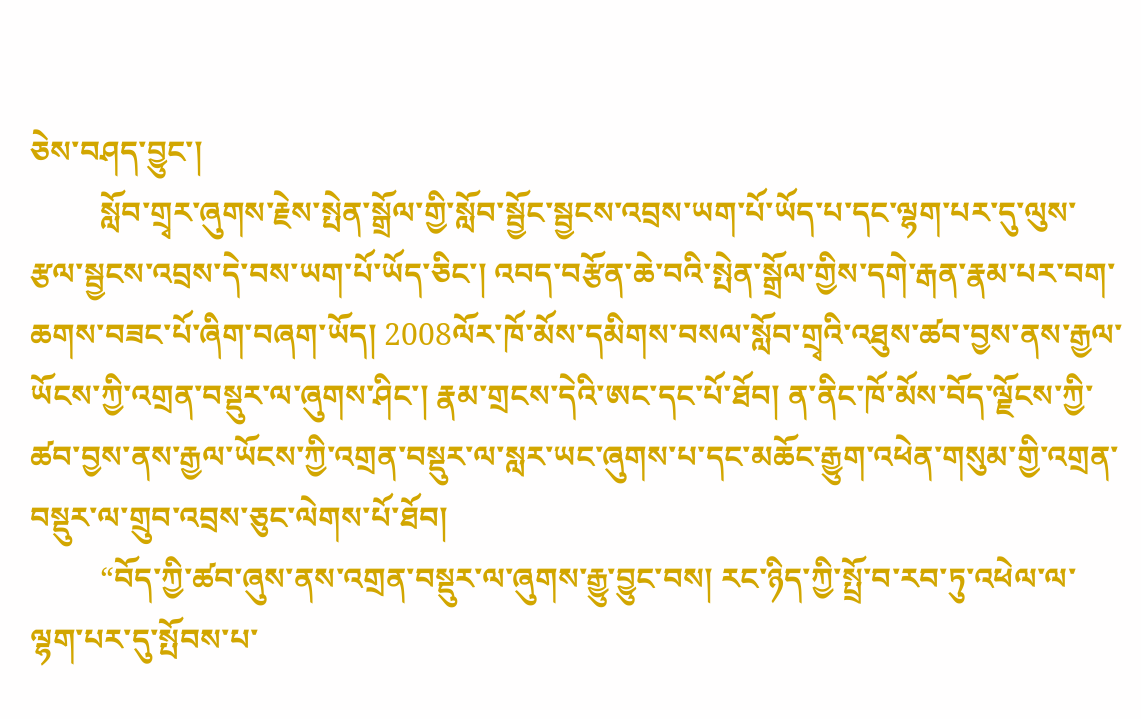ཅེས་བཤད་བྱུང་།
         སློབ་གྲྭར་ཞུགས་རྗེས་སྤེན་སྒྲོལ་གྱི་སློབ་སྦྱོང་སྦྱངས་འབྲས་ཡག་པོ་ཡོད་པ་དང་ལྷག་པར་དུ་ལུས་རྩལ་སྦྱངས་འབྲས་དེ་བས་ཡག་པོ་ཡོད་ཅིང་། འབད་བརྩོན་ཆེ་བའི་སྤེན་སྒྲོལ་གྱིས་དགེ་རྒན་རྣམ་པར་བག་ཆགས་བཟང་པོ་ཞིག་བཞག་ཡོད། 2008ལོར་ཁོ་མོས་དམིགས་བསལ་སློབ་གྲྭའི་འཐུས་ཚབ་བྱས་ནས་རྒྱལ་ཡོངས་ཀྱི་འགྲན་བསྡུར་ལ་ཞུགས་ཤིང་། རྣམ་གྲངས་དེའི་ཨང་དང་པོ་ཐོབ། ན་ནིང་ཁོ་མོས་བོད་ལྗོངས་ཀྱི་ཚབ་བྱས་ནས་རྒྱལ་ཡོངས་ཀྱི་འགྲན་བསྡུར་ལ་སླར་ཡང་ཞུགས་པ་དང་མཆོང་རྒྱུག་འཕེན་གསུམ་གྱི་འགྲན་བསྡུར་ལ་གྲུབ་འབྲས་ཅུང་ལེགས་པོ་ཐོབ།
         “བོད་ཀྱི་ཚབ་ཞུས་ནས་འགྲན་བསྡུར་ལ་ཞུགས་རྒྱུ་བྱུང་བས། རང་ཉིད་ཀྱི་སྤྲོ་བ་རབ་ཏུ་འཕེལ་ལ་ལྷག་པར་དུ་སྤོབས་པ་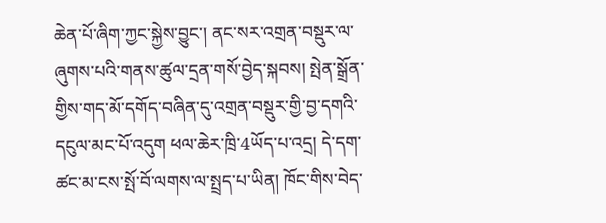ཆེན་པོ་ཞིག་ཀྱང་སྐྱེས་བྱུང་། ནང་སར་འགྲན་བསྡུར་ལ་ཞུགས་པའི་གནས་ཚུལ་དྲན་གསོ་བྱེད་སྐབས། སྤེན་སྒྲོན་གྱིས་གད་མོ་དགོད་བཞིན་དུ་འགྲན་བསྡུར་གྱི་བྱ་དགའི་དངུལ་མང་པོ་འདུག ཕལ་ཆེར་ཁྲི་4ཡོད་པ་འདྲ། དེ་དག་ཚང་མ་ངས་སྤོ་བོ་ལགས་ལ་སྤྲད་པ་ཡིན། ཁོང་གིས་བེད་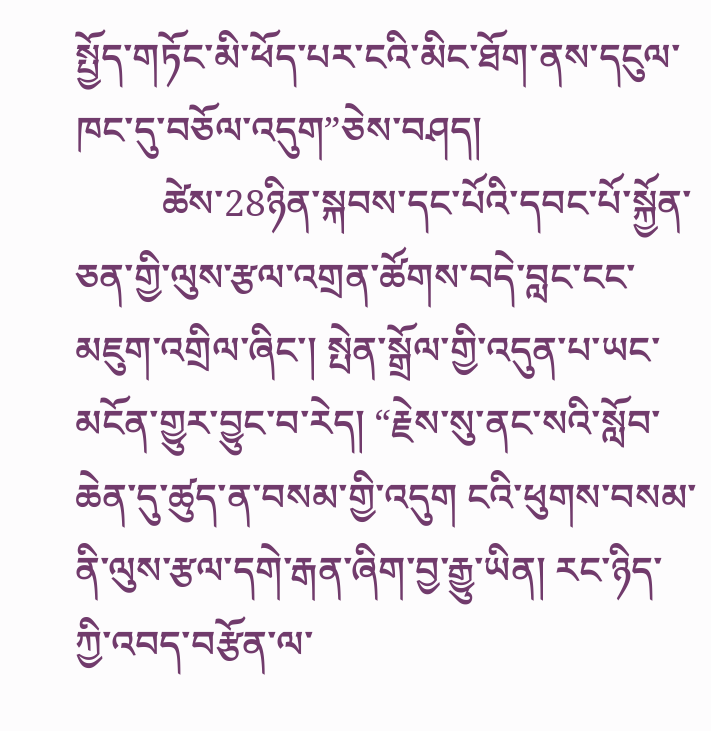སྤྱོད་གཏོང་མི་ཕོད་པར་ངའི་མིང་ཐོག་ནས་དངུལ་ཁང་དུ་བཅོལ་འདུག”ཅེས་བཤད།
         ཚེས་28ཉིན་སྐབས་དང་པོའི་དབང་པོ་སྐྱོན་ཅན་གྱི་ལུས་རྩལ་འགྲན་ཚོགས་བདེ་བླང་ངང་མཇུག་འགྲིལ་ཞིང་། སྤེན་སྒྲོལ་གྱི་འདུན་པ་ཡང་མངོན་གྱུར་བྱུང་བ་རེད། “རྗེས་སུ་ནང་སའི་སློབ་ཆེན་དུ་ཚུད་ན་བསམ་གྱི་འདུག ངའི་ཕུགས་བསམ་ནི་ལུས་རྩལ་དགེ་རྒན་ཞིག་བྱ་རྒྱུ་ཡིན། རང་ཉིད་ཀྱི་འབད་བརྩོན་ལ་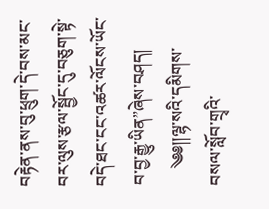བརྟེན་ནས་བུ་ཕྲུག་དེ་བས་མང་བར་ལུས་རྩལ་སྦྱོང་དུ་བཅུག་སྟེ་བདེ་ཐང་ངང་འཚར་ལོངས་ཡོང་བ་བྱ་རྒྱུ་ཡིན”ཞེས་བཤད།
    ༄༅།།ལྷ་སའི་དམིགས་བསལ་སློབ་གྲྭའི་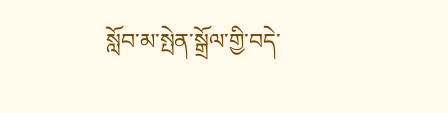སློབ་མ་སྤེན་སྒྲོལ་གྱི་བདེ་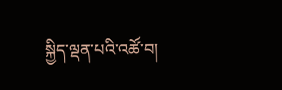སྐྱིད་ལྡན་པའི་འཚོ་བ།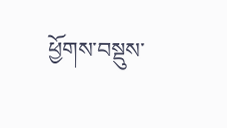ཕྱོགས་བསྡུས་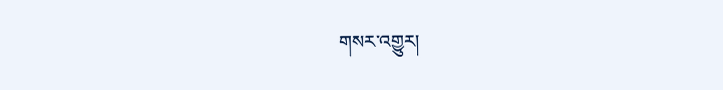གསར་འགྱུར།